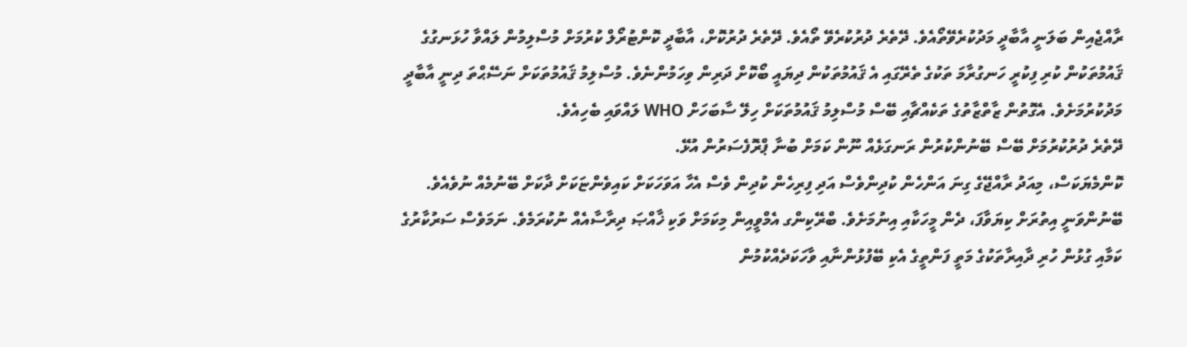ރާއްޖެއިން ބަލަނީ އާބާދީ މަދުކުރެވޭތޯއެވެ. ދޭތެރެ ދުރުކުރެވޭ ތޯއެވެ. ދޭތެރެ ދުރުކޮށް، އާބާދީ ކޮންޓުރޯލް ކުރުމަށް މުސްލިމުން ލައްވާ ހުޅަނގުގެ ޤައުމުތަކުން ކުރި ފިކުރީ ހަނގުރާމަ ތަކުގެ ތެރޭގައި އެ ޤައުމުތަކުން ދިޔައީ ބޯކޮށް ދަރިން ވިހަމުންނެވެ. މުސްލިމު ޤައުމުތަކަށް ނަސޭޙްތަ ދިނީ އާބާދީ މަދުކުރުމަށެވެ. އެގޮތުން ޒާތްޒާތުގެ ތަކެއްޗާއި ބޭސް މުސްލިމު ޤައުމުތަކަށް ހިލޭ ސާބަހަށް WHO ލައްވައި ބެހިއެވެ.
ދޭތެރެ ދުރުކުރުމަށް ބޭސް ބޭނުންކުރުން ރަނގަޅެއް ނޫން ކަމަށް ބުނާ ޕްރޮފެސަރުން އުޅޭ.
ކޮންމެޔަކަސް، މިއަދު ރާއްޖޭގެ ގިނަ އަންހެން ކުދިންވެސް އަދި ފިރިހެން ކުދިން ވެސް އެހާ އަވަހަކަށް ކައިވެންޏަކަށް ދާކަށް ބޭނުމެއް ނުވެއެވެ. ބޭނުންވަނީ އިތުރަށް ކިޔަވާފަ، ދެން މީހަކާއި އިނުމަށެވެ. ބްރޭކިންގ އެމްވީއިން މިކަމަށް ވަކި ޚާއްޞަ ދިރާސާއެއް ނުކުރަމެވެ. ނަމަވެސް ސަރުކާރުގެ ކަމާއި ގުޅުން ހުރި ދާއިރާތަކުގެ މަތީ ފަންތީގެ އެކި ބޭފުޅުންނާއި ވާހަކަދެއްކުމުން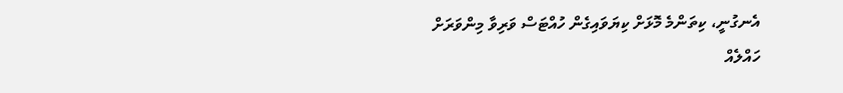އެނގުނީ، ކިތަންމެ މޮޅަށް ކިޔަވައިގެން ހުއްޓަސް ވަރިވާ މިންވަރަށް ހައްލެއް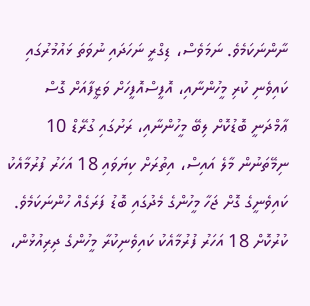ނާންނަކަމެވެ. ނަމަވެސް، ޑިގްރީ ނަހަދައި ނުވަތަ ޅައުމުރުގައި ކައިވެނި ކުރި މީހުންނާއި، އޮފީސްއޮފީހަށް ވަޒީފާއަށް ގޮސް ޢާމްދަނީ ބޮޑުކޮށް ލިބޭ މީހުންނާއި، ރަށުގައި ގުރޭޑް 10 ނިމޭތަނުން މާލެ އައިސް، އިތުރަށް ކިޔަވައި 18 އަހަރު ފުރުމާއެކު ކައިވެނީގެ ގޮށް ޖަހާ މީހުންގެ މެދުގައި ބޮޑު ފަރަގެއް ހުންނަކަމެވެ.
ކުރުކޮށް 18 އަހަރު ފުރުމާއެކު ކައިވެނިކުރާ މީހުންގެ ދިރިއުޅުން،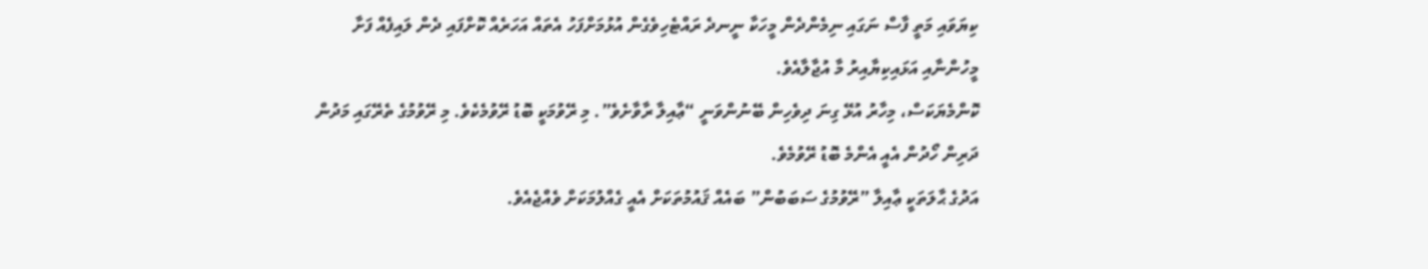ކިޔަވައި މަތީ ފާސް ނަގައި ނިމެންދެން މީހަކާ ނީނދެ ރައްޓެހިވެގެން އުޅުމަށްފަހު އެތައް އަހަރެއް ކޮށްފައި ދެން ލައިފެއް ފަށާ މީހުންނާއި އަޅައިކިޔާއިރު މާ އުޖާލާއެވެ.
ކޮންމެޔަކަސް، މިހާރު އުޅޭ ގިނަ ދިވެހިން ބޭނުންވަނީ “ޢާއިލާ ރާވާށެވެ”. މި ރޭވުމަކީ ބޮޑު ރޭވުމެކެވެ. މި ރޭވުމުގެ ތެރޭގައި މަދުން ދަރިން ހޯދުން އެއީ އެންމެ ބޮޑު ރޭވުމެވެ.
އަދުގެ ޙާލަތަކީ ޢާއިލާ ”ރޭވުމުގެ ސަބަބުން” ބައެއް ޤައުމުތަކަށް އެއީ ގެއްލުމަކަށް ވެއްޖެއެވެ.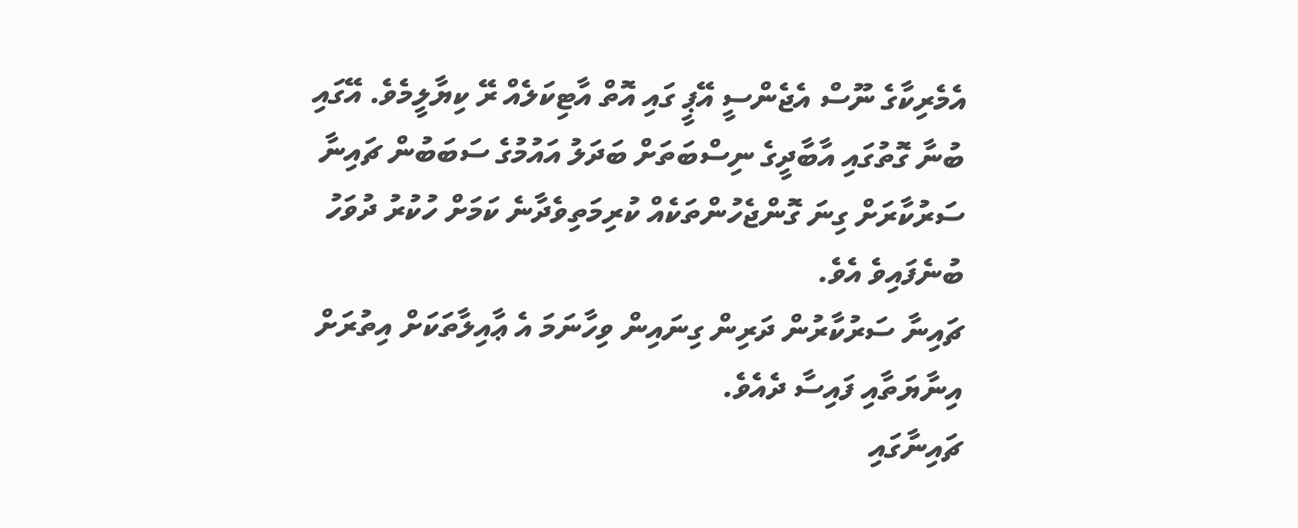އެމެރިކާގެ ނޫސް އެޖެންސީ އޭޕީ ގައި އޮތް އާޓިކަލެއް ރޭ ކިޔާލީމެވެ. އޭގައި ބުނާ ގޮތުގައި އާބާދީގެ ނިސްބަތަށް ބަދަލު އައުމުގެ ސަބަބުން ޗައިނާ ސަރުކާރަށް ގިނަ ގޮންޖެހުންތަކެއް ކުރިމަތިވެދާނެ ކަމަށް ހުކުރު ދުވަހު ބުނެފައިވެ އެވެ.
ޗައިނާ ސަރުކާރުން ދަރިން ގިނައިން ވިހާނަމަ އެ ޢާއިލާތަކަށް އިތުރަށް އިނާޔަތާއި ފައިސާ ދެއެވެ.
ޗައިނާގައި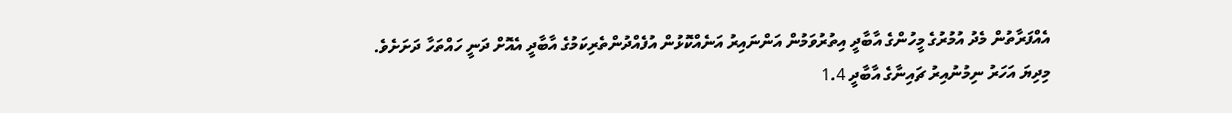އެއްފަރާތުން މެދު އުމުރުގެ މީހުންގެ އާބާދީ އިތުރުވަމުން އަންނައިރު އަނެއްކޮޅުން އުފެއްދުންތެރިކަމުގެ އާބާދީ އެއޮށް ދަނީ ހައްތަހާ ދަށަށެވެ.
މިދިޔަ އަހަރު ނިމުނުއިރު ޗައިނާގެ އާބާދީ 1.4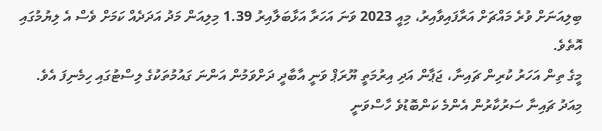ބިލިއަނަށް ވުރެ މައްޗަށް އަރާފައިވާއިރު، މިއީ 2023 ވަނަ އަހަރާ އަޅާބަލާއިރު 1.39 މިލިއަން މަދު އަދަދެއް ކަމަށް ވެސް އެ ލިޔުމުގައި އޮތެވެ.
މީގެ ތިން އަހަރު ކުރިން ޗައިނާ، ޖަޕާން އަދި އިރުމަތީ ޔޫރަޕް ވަނީ އާބާދީ ދަށްވަމުން އަންނަ ގައުމުތަކުގެ ލިސްޓުގައި ހިމެނިފަ އެވެ.
މިއަދު ޗައިނާ ސަރުކާރުން އެންމެ ކަންބޮޑުވެ ހާސްވަނީ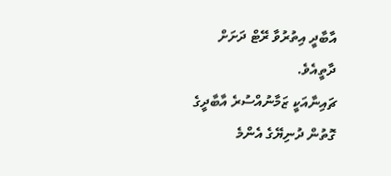އާބާދީ އިތުރުވާ ރޭޓް ދަށަށް ދާތީއެވެ.
ޗައިނާއަކީ ޒަމާނުއްސުރެ އާބާދީގެ ގޮތުން ދުނިޔޭގެ އެންމެ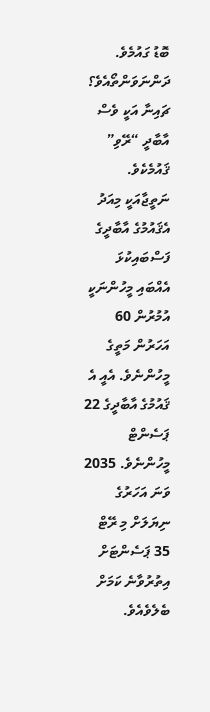ބޮޑު ގައުމެވެ.
ދަންނަވަންތޯއެވެ؟ ޗައިނާ އަކީ ވެސް އާބާދީ “ރޭވި” ޤައުމެކެވެ. ނަތީޖާއަކީ މިއަދު އެޤައުމުގެ އާބާދީގެ ފަސްބައިކުޅަ އެއްބައި މީހުންނަކީ އުމުރުން 60 އަހަރުން މަތީގެ މީހުންނެވެ. އެއީ އެ ޤައުމުގެ އާބާދީގެ 22 ޕަސެންޓް މީހުންނެވެ. 2035 ވަނަ އަހަރުގެ ނިޔަލަށް މި ރޭޓް 35 ޕަސެންޓަށް އިތުރުވާނެ ކަމަށް ބެލެވެއެވެ.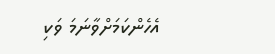އެހެންކަމަށްވާނަމަ ވަކި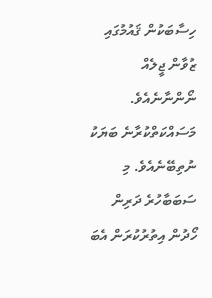ހިސާބަކުން ޤައުމުގައި ޒުވާން ޖީލެއް ނޯންނާނެއެވެ. މަސައްކަތްކުރާނެ ބަޔަކު ނުތިބޭނެއެވެ. މި ސަބަބާހުރެ ދަރިން ހޯދުން އިތުރުކުރަން އެބަ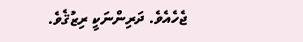ޖެހެއެވެ. ދަރިންނަކީ ރިޒުޤެވެ.